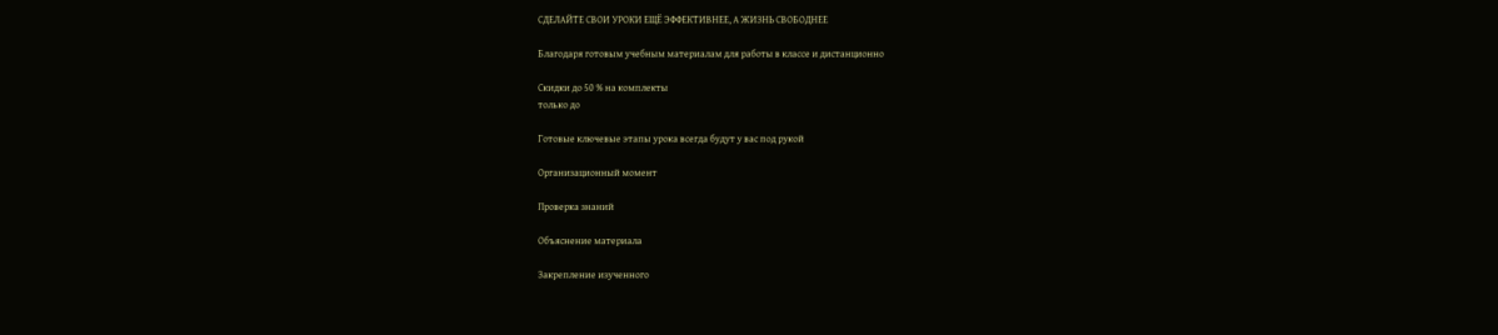СДЕЛАЙТЕ СВОИ УРОКИ ЕЩЁ ЭФФЕКТИВНЕЕ, А ЖИЗНЬ СВОБОДНЕЕ

Благодаря готовым учебным материалам для работы в классе и дистанционно

Скидки до 50 % на комплекты
только до

Готовые ключевые этапы урока всегда будут у вас под рукой

Организационный момент

Проверка знаний

Объяснение материала

Закрепление изученного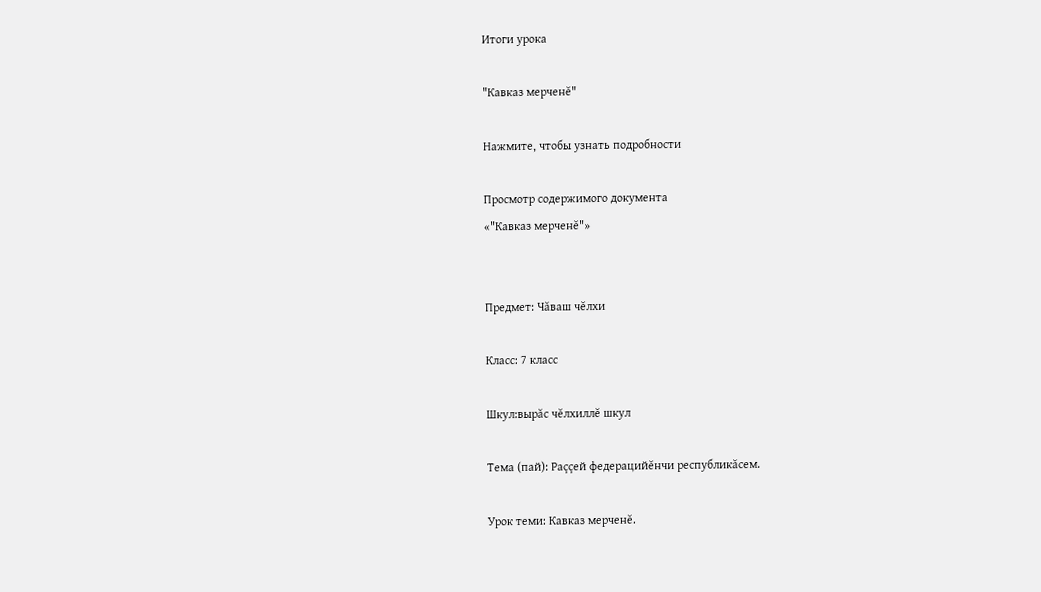Итоги урока

"Кавказ мерченĕ"

Нажмите, чтобы узнать подробности

Просмотр содержимого документа
«"Кавказ мерченĕ"»


Предмет: Чăваш чĕлхи

Класс: 7 класс

Шкул:вырăс чĕлхиллĕ шкул

Тема (пай): Раççей федерацийĕнчи республикăсем.

Урок теми: Кавказ мерченĕ.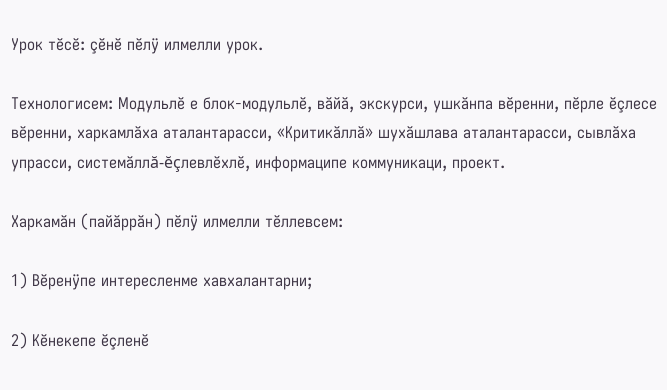Урок тĕсĕ: çĕнĕ пĕлÿ илмелли урок.

Технологисем: Модульлĕ е блок-модульлĕ, вăйă, экскурси, ушкăнпа вĕренни, пĕрле ĕçлесе вĕренни, харкамлăха аталантарасси, «Критикăллă» шухăшлава аталантарасси, сывлăха упрасси, системăллă-ĕçлевлĕхлĕ, информаципе коммуникаци, проект.

Харкамăн (пайăррăн) пĕлÿ илмелли тĕллевсем:

1) Вĕренÿпе интересленме хавхалантарни;

2) Кĕнекепе ĕçленĕ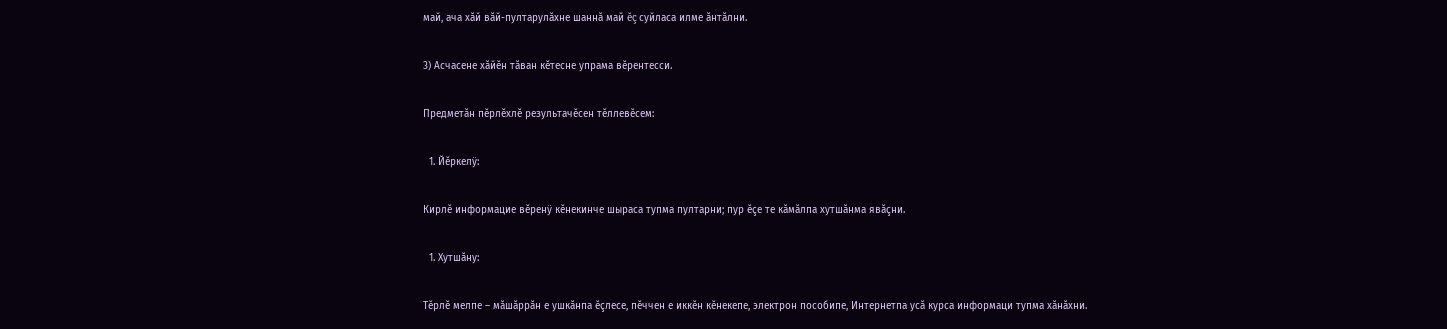май, ача хăй вăй-пултарулăхне шаннă май ĕç суйласа илме ăнтăлни.

3) Асчасене хăйĕн тăван кĕтесне упрама вĕрентесси.

Предметăн пĕрлĕхлĕ результачĕсен тĕллевĕсем:

  1. Йĕркелÿ:

Кирлĕ информацие вĕренÿ кĕнекинче шыраса тупма пултарни; пур ĕçе те кăмăлпа хутшăнма явăçни.

  1. Хутшăну:

Тĕрлĕ мелпе – мăшăррăн е ушкăнпа ĕçлесе, пĕччен е иккĕн кĕнекепе, электрон пособипе, Интернетпа усă курса информаци тупма хăнăхни.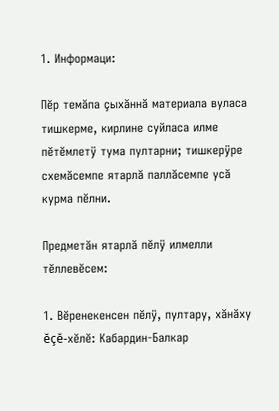1. Информаци:

Пĕр темăпа çыхăннă материала вуласа тишкерме, кирлине суйласа илме пĕтĕмлетÿ тума пултарни; тишкерÿре схемăсемпе ятарлă паллăсемпе усă курма пĕлни.

Предметăн ятарлă пĕлÿ илмелли тĕллевĕсем:

1. Вĕренекенсен пĕлÿ, пултару, хăнăху ĕçĕ-хĕлĕ: Кабардин-Балкар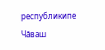республикипе Чăваш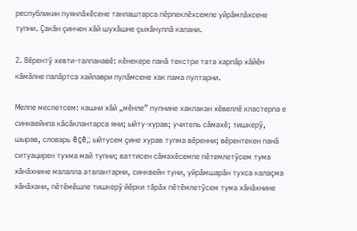республикин пуянлăхĕсене танлаштарса пĕрпеклĕхсемпе уйрăмлăхсене тупни. Çакăн çинчен хăй шухăшне çыхăнуллă калани.

2. Вĕрентÿ хевти-талпанавĕ: кĕнекере панă текстри тата харпăр хăйĕн кăмăлне палăртса хайлаври пулăмсене хак пама пултарни.

Мелпе меслетсем: кашни хăй „мĕнле” пулнине хаклакан хĕвеллĕ кластерпа е синквейнпа кăсăклантарса яни; ыйту-хурав; учитель сăмахĕ; тишкерÿ, шырав, словарь ĕçĕ;; ыйтусем çине хурав тупма вĕренни; вĕрентекен панă ситуацирен тухма май тупни; ваттисен сăмахĕсемпе пĕтемлетÿсем тума хăнăхнине малалла аталантарни, синквейн туни, уйрăмшарăн тухса калаçма хăнăхани, пĕтĕмĕшле тишкерÿ йĕрки тăрăх пĕтĕмлетÿсем тума хăнăхнине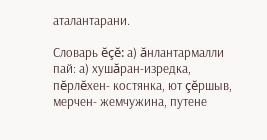аталантарани.

Словарь ĕçĕ: а) ăнлантармалли пай: а) хушăран-изредка, пĕрлĕхен- костянка, ют çĕршыв, мерчен- жемчужина, путене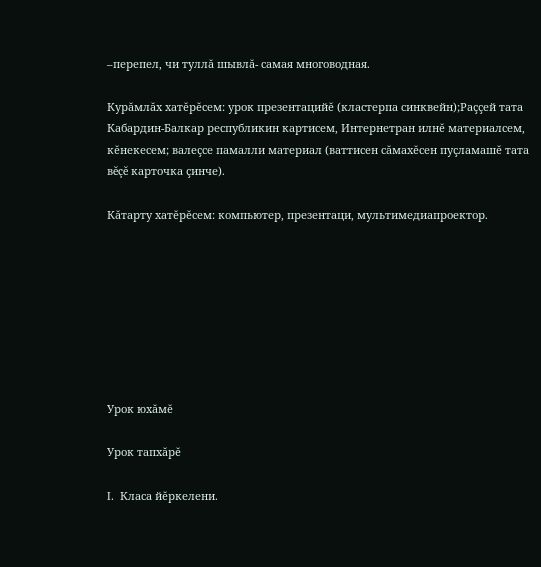–перепел, чи туллă шывлă- самая многоводная.

Курăмлăх хатĕрĕсем: урок презентацийĕ (кластерпа синквейн);Раççей тата Кабардин-Балкар республикин картисем, Интернетран илнĕ материалсем, кĕнекесем; валеçсе памалли материал (ваттисен сăмахĕсен пуçламашĕ тата вĕçĕ карточка çинче).

Кăтарту хатĕрĕсем: компьютер, презентаци, мультимедиапроектор.








Урок юхăмĕ

Урок тапхăрĕ

I.  Класа йĕркелени.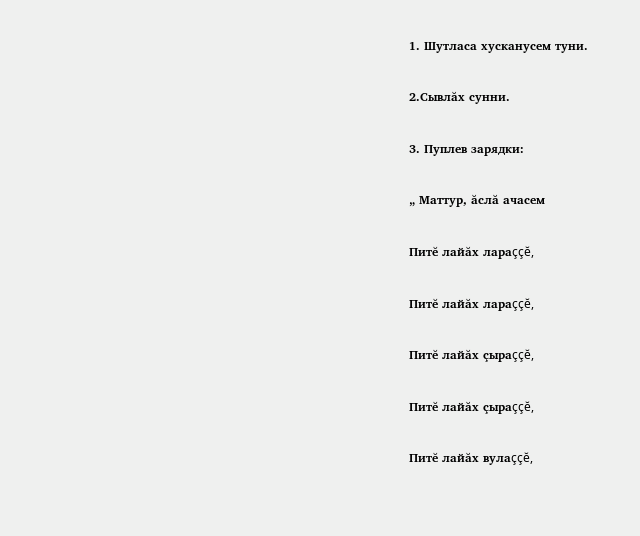1. Шутласа хусканусем туни.

2.Сывлăх сунни.

3. Пуплев зарядки:

„ Маттур, ăслă ачасем

Питĕ лайăх лараççĕ,

Питĕ лайăх лараççĕ,

Питĕ лайăх çыраççĕ,

Питĕ лайăх çыраççĕ,

Питĕ лайăх вулаççĕ,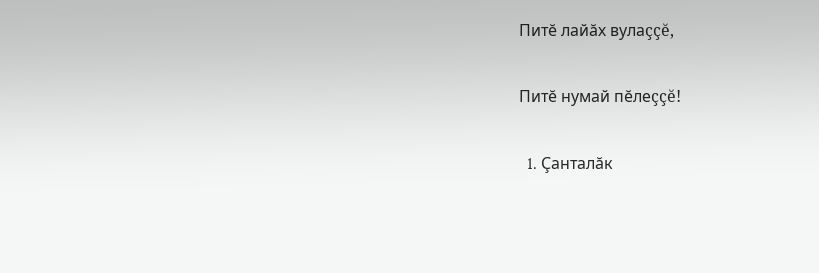Питĕ лайăх вулаççĕ,

Питĕ нумай пĕлеççĕ!

  1. Çанталăк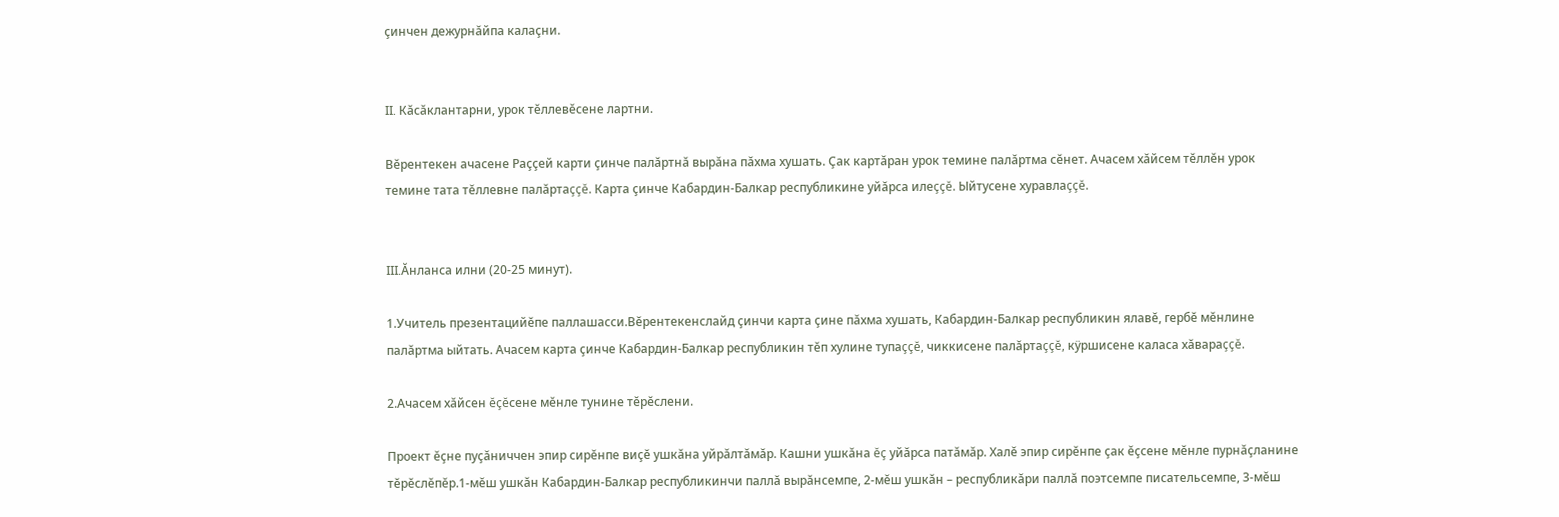çинчен дежурнăйпа калаçни.


II. Кăсăклантарни, урок тĕллевĕсене лартни.

Вĕрентекен ачасене Раççей карти çинче палăртнă вырăна пăхма хушать. Çак картăран урок темине палăртма сĕнет. Ачасем хăйсем тĕллĕн урок темине тата тĕллевне палăртаççĕ. Карта çинче Кабардин-Балкар республикине уйăрса илеççĕ. Ыйтусене хуравлаççĕ.


III.Ăнланса илни (20-25 минут).

1.Учитель презентацийĕпе паллашасси.Вĕрентекенслайд çинчи карта çине пăхма хушать, Кабардин-Балкар республикин ялавĕ, гербĕ мĕнлине палăртма ыйтать. Ачасем карта çинче Кабардин-Балкар республикин тĕп хулине тупаççĕ, чиккисене палăртаççĕ, кÿршисене каласа хăвараççĕ.

2.Ачасем хăйсен ĕçĕсене мĕнле тунине тĕрĕслени.

Проект ĕçне пуçăниччен эпир сирĕнпе виçĕ ушкăна уйрăлтăмăр. Кашни ушкăна ĕç уйăрса патăмăр. Халĕ эпир сирĕнпе çак ĕçсене мĕнле пурнăçланине тĕрĕслĕпĕр.1-мĕш ушкăн Кабардин-Балкар республикинчи паллă вырăнсемпе, 2-мĕш ушкăн – республикăри паллă поэтсемпе писательсемпе, 3-мĕш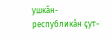ушкăн- республикăн çут-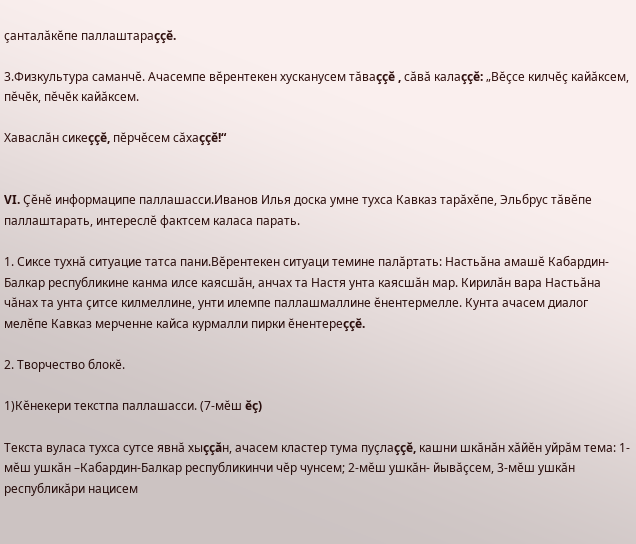çанталăкĕпе паллаштараççĕ.

3.Физкультура саманчĕ. Ачасемпе вĕрентекен хусканусем тăваççĕ , сăвă калаççĕ: „Вĕçсе килчĕç кайăксем, пĕчĕк, пĕчĕк кайăксем.

Хаваслăн сикеççĕ, пĕрчĕсем сăхаççĕ!“


VI. Çĕнĕ информаципе паллашасси.Иванов Илья доска умне тухса Кавказ тарăхĕпе, Эльбрус тăвĕпе паллаштарать, интереслĕ фактсем каласа парать.

1. Сиксе тухнă ситуацие татса пани.Вĕрентекен ситуаци темине палăртать: Настьăна амашĕ Кабардин-Балкар республикине канма илсе каясшăн, анчах та Настя унта каясшăн мар. Кирилăн вара Настьăна чăнах та унта çитсе килмеллине, унти илемпе паллашмаллине ĕнентермелле. Кунта ачасем диалог мелĕпе Кавказ мерченне кайса курмалли пирки ĕнентереççĕ.

2. Творчество блокĕ.

1)Кĕнекери текстпа паллашасси. (7-мĕш ĕç)

Текста вуласа тухса сутсе явнă хыççăн, ачасем кластер тума пуçлаççĕ, кашни шкăнăн хăйĕн уйрăм тема: 1-мĕш ушкăн –Кабардин-Балкар республикинчи чĕр чунсем; 2-мĕш ушкăн- йывăçсем, 3-мĕш ушкăн республикăри нацисем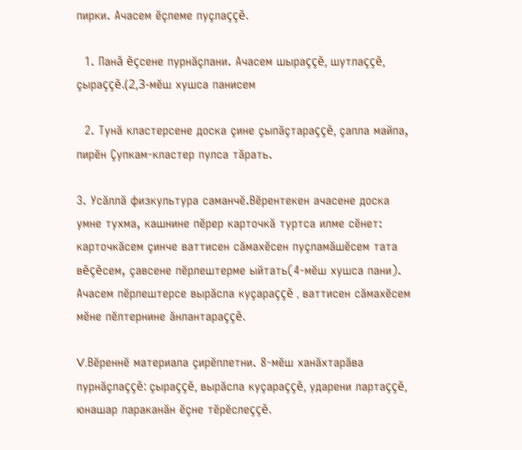пирки. Ачасем ĕçлеме пуçлаççĕ.

  1. Панă ĕçсене пурнăçлани. Ачасем шыраççĕ, шутлаççĕ, çыраççĕ.(2,3-мĕш хушса панисем

  2. Тунă кластерсене доска çине çыпăçтараççĕ, çапла майпа, пирĕн Çупкам-кластер пулса тăрать.

3. Усăллă физкультура саманчĕ.Вĕрентекен ачасене доска умне тухма, кашнине пĕрер карточкă туртса илме сĕнет: карточкăсем çинче ваттисен сăмахĕсен пуçламăшĕсем тата вĕçĕсем, çавсене пĕрлештерме ыйтать(4-мĕш хушса пани). Ачасем пĕрлештерсе вырăсла куçараççĕ , ваттисен сăмахĕсем мĕне пĕлтернине ăнлантараççĕ.

V.Вĕреннĕ материала çирĕплетни. 8-мĕш ханăхтарăва пурнăçлаççĕ: çыраççĕ, вырăсла куçараççĕ, ударени лартаççĕ, юнашар лараканăн ĕçне тĕрĕслеççĕ.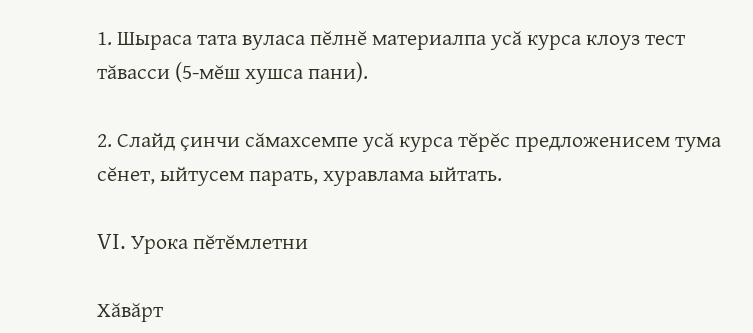1. Шыраса тата вуласа пĕлнĕ материалпа усă курса клоуз тест тăвасси (5-мĕш хушса пани).

2. Слайд çинчи сăмахсемпе усă курса тĕрĕс предложенисем тума сĕнет, ыйтусем парать, хуравлама ыйтать.

VI. Урока пĕтĕмлетни

Хăвăрт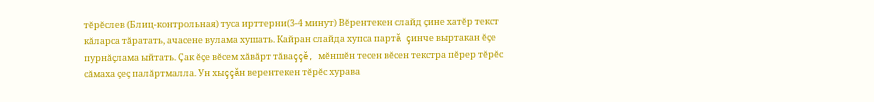тĕрĕслев (Блиц-контрольная) туса ирттерни(3-4 минут) Вĕрентекен слайд çине хатĕр текст кăларса тăратать, ачасене вулама хушать. Кайран слайда хупса партă çинче выртакан ĕçе пурнăçлама ыйтать. Çак ĕçе вĕсем хăвăрт тăваççĕ, мĕншĕн тесен вĕсен текстра пĕрер тĕрĕс сăмаха çеç палăртмалла. Ун хыççăн верентекен тĕрĕс хурава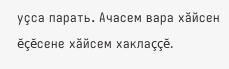уçса парать. Ачасем вара хăйсен ĕçĕсене хăйсем хаклаççĕ.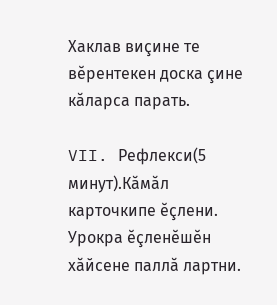Хаклав виçине те вĕрентекен доска çине кăларса парать.

VII. Рефлекси(5 минут).Кăмăл карточкипе ĕçлени. Урокра ĕçленĕшĕн хăйсене паллă лартни.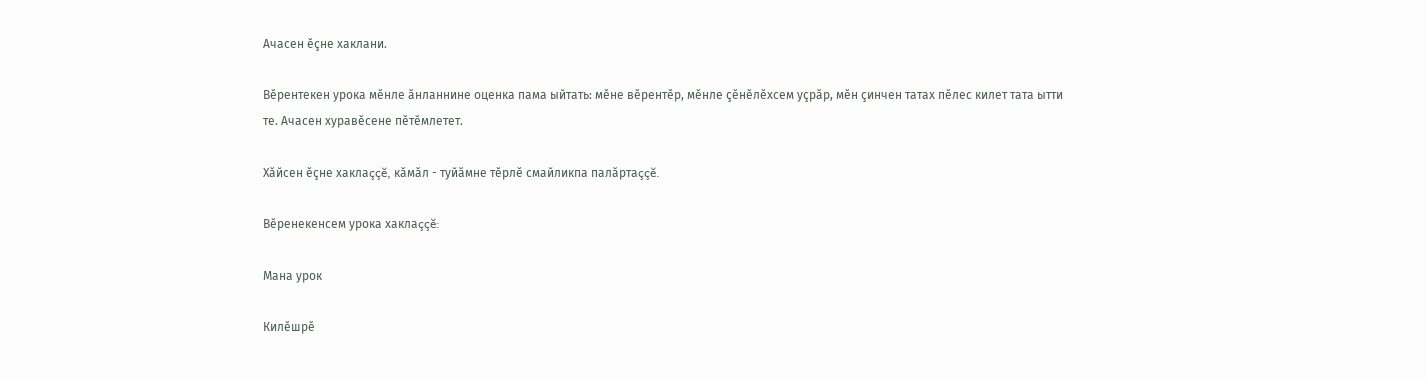Ачасен ĕçне хаклани.

Вĕрентекен урока мĕнле ăнланнине оценка пама ыйтать: мĕне вĕрентĕр, мĕнле çĕнĕлĕхсем уçрăр, мĕн çинчен татах пĕлес килет тата ытти те. Ачасен хуравĕсене пĕтĕмлетет.

Хăйсен ĕçне хаклаççĕ, кăмăл - туйăмне тĕрлĕ смайликпа палăртаççĕ.

Вĕренекенсем урока хаклаççĕ:

Мана урок

Килĕшрĕ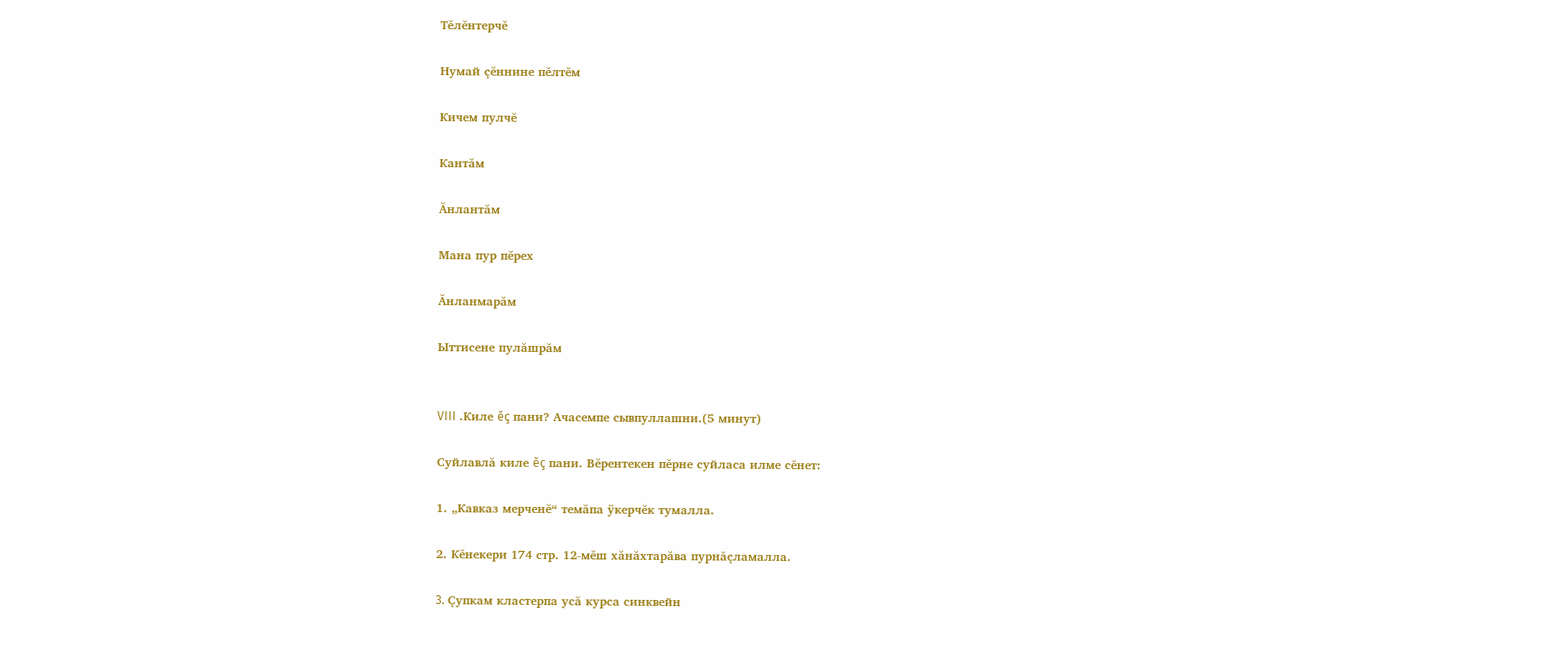Тĕлĕнтерчĕ

Нумай çĕннине пĕлтĕм

Кичем пулчĕ

Кантăм

Ăнлантăм

Мана пур пĕрех

Ăнланмарăм

Ыттисене пулăшрăм


VIII .Киле ĕç пани? Ачасемпе сывпуллашни.(5 минут)

Суйлавлă киле ĕç пани. Вĕрентекен пĕрне суйласа илме сĕнет:

1. „Кавказ мерченĕ“ темăпа ÿкерчĕк тумалла.

2. Кĕнекери 174 стр. 12-мĕш хăнăхтарăва пурнăçламалла.

3. Çупкам кластерпа усă курса синквейн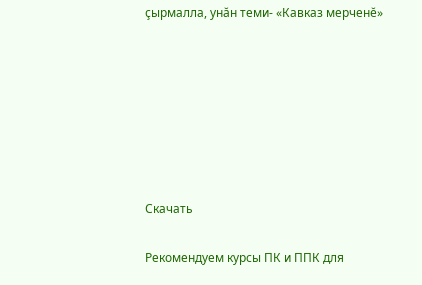çырмалла, унăн теми- «Кавказ мерченĕ»







Скачать

Рекомендуем курсы ПК и ППК для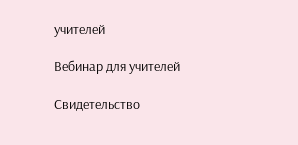учителей

Вебинар для учителей

Свидетельство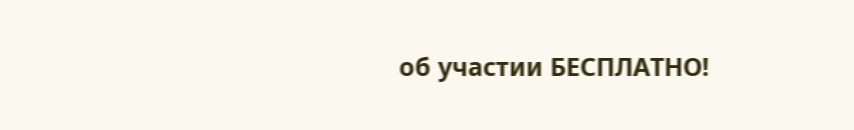об участии БЕСПЛАТНО!